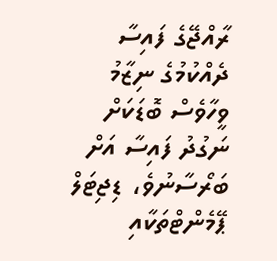ރާއްޖޭގެ ފައިސާ ދެއްކުމުގެ ނިޒާމު ވީހާވެސް ބޮޑަކަށް ނަގުދު ފައިސާ އަށް ބަރޯސާނުވެ، ޑިޖިޓަލް ޕޭމެންޓްތަކާއި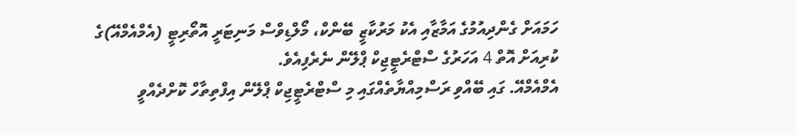ހަމައަށް ގެންދިއުމުގެ އަމާޒާއި އެކު މަރުކާޒީ ބޭންކް، މޯލްޑިވްސް މަނިޓަރީ އޮތޯރިޓީ (އެމްއެމްއޭ)ގެ ކުރިއަށް އޮތް 4 އަހަރުގެ ސްޓްރެޓީޖިކް ޕްލޭން ނެރެފިއެވެ.
އެމްއެމްއޭ. ގައި ބޭއްވި ރަސްމިއްޔާތެއްގައި މި ސްޓްރެޓީޖިކް ޕްލޭން އިފްތިތާހް ކޮށްދެއްވީ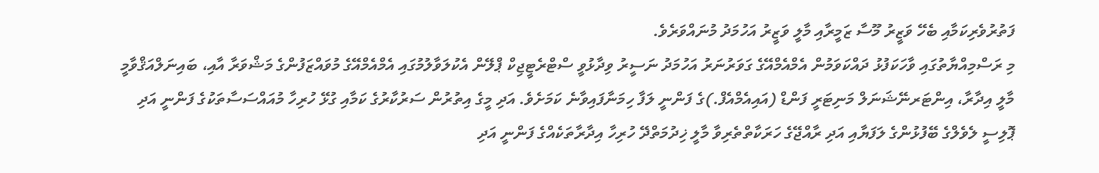ފަތުރުވެރިކަމާއި ބެހޭ ވަޒީރު މޫސާ ޒަމީރާއި މާލީ ވަޒީރު އަހުމަދު މުނައްވަރެވެ.
މި ރަސްމިއްޔާތުގައި ވާހަކަފުޅު ދައްކަވަމުން އެމްއެމްއޭގެ ގަވަރުނަރު އަހުމަދު ނަސީރު ވިދާޅުވީ ސްޓްރެޓީޖިކް ޕްލޭން އެކުލަވާލުމުގައި އެމްއެމްއޭގެ މުވައްޒަފުންގެ މަޝްވަރާ އާއި، ބައިނަލްއަޤްވާމީ މާލީ އިދާރާ، އިންޓަރނޭޝަނަލް މަނިޓަރީ ފަންޑް (އައިއެމްއެފް.)ގެ ފަންނީ ލަފާ ހިމަނާފައިވާނެ ކަމަށެވެ. އަދި މީގެ އިތުރުން ސަރުކާރުގެ ކަމާއި ގުޅޭ ހުރިހާ މުއައްސަސާތަކުގެ ފަންނީ އަދި ޕޮލިސީ ލެވެލްގެ ބޭފުޅުންގެ ލަފަޔާއި އަދި ރާއްޖޭގެ ހަރަކާތްތެރިވާ މާލީ ޚިދުމަތްދޭ ހުރިހާ އިދާރާތަކެއްގެ ފަންނީ އަދި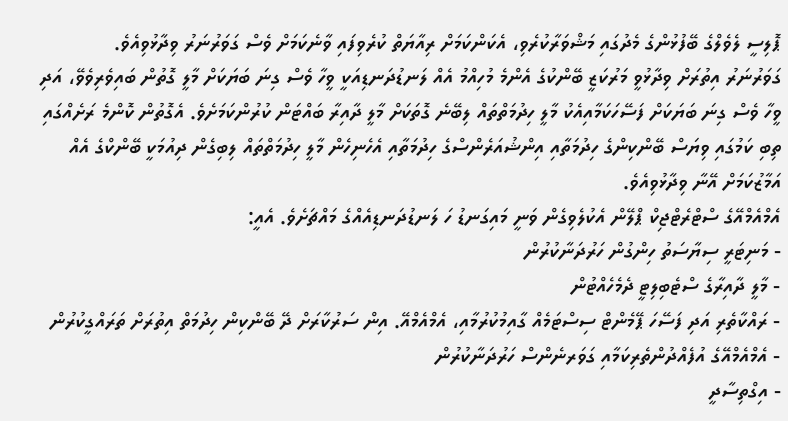ޕޮލިސީ ލެވެލްގެ ބޭފުޅުންގެ މެދުގައި މަޝްވަރާކުރެވި، އެކަންކަމަށް ރިއާޔަތް ކުރެވިފައި ވާނެކަމަށް ވެސް ގަވަރުނަރު ވިދާޅުވިއެވެ.
ގަވަރުނަރު އިތުރަށް ވިދާޅުވީ މަރުކަޒީ ބޭންކުގެ އެންމެ މުހިއްމު އެއް ލަނޑުދަނޑިއަކީ ވީހާ ވެސް ގިނަ ބަޔަކަށް މާލީ ގޮތުން ބައިވެރިވެވޭ، އަދި ވީހާ ވެސް ގިނަ ބަޔަކަށް ފަސޭހަކަމާއިއެކު މާލީ ހިދުމަތްތައް ލިބޭނެ ގޮތަކަށް މާލީ ދާއިރާ ބައްޓަން ކުރުންކަމަށެވެ. އެގޮތުން ކޮންމެ ރަށެއްގައި ތިބި ކަމުގައި ވިޔަސް ބޭންކިންގެ ހިދުމަތާއި އިންޝުއަރެންސްގެ ހިދުމަތާއި އެހެނިހެން މާލީ ހިދުމަތްތައް ލިބިގެން ދިއުމަކީ ބޭންކްގެ އެއް އަމާޒުކަމަށް އޭނާ ވިދާޅުވިއެވެ.
އެމްއެމްއޭގެ ސްޓްރެޓްޖިކް ޕްލޭން އެކުލެވިގެން ވަނީ މައިގަނޑު ހަ ލަނޑުދަނޑިއެއްގެ މައްޗަށެވެ. އެއީ:
- މަނިޓަރީ ސިޔާސަތު ހިންގުން ހަރުދަނާކުރުން
- މާލީ ދާއިރާގެ ސްޓެބިލިޓީ ދެމެހެއްޓުން
- ރައްކާތެރި އަދި ފަސޭހަ ޕޭމެންޓް ސިސްޓަމެއް ގާއިމުކުރުމާއި، އެމްއެމްއޭ. އިން ސަރުކާރަށް ދޭ ބޭންކިން ހިދުމަތް އިތުރަށް ތަރައްގީކުރުން
- އެމްއެމްއޭގެ އުފެއްދުންތެރިކަމާއި ގަވަރނެންސް ހަރުދަނާކުރުން
- އިގްތިސާދީ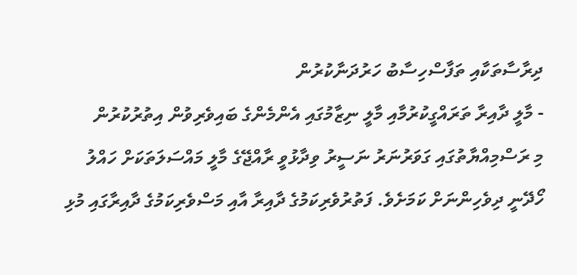ދިރާސާތަކާއި ތަފާސްހިސާބު ހަރުދަނާކުރުން
- މާލީ ދާއިރާ ތަރައްގީކުރުމާއި މާލީ ނިޒާމުގައި އެންމެންގެ ބައިވެރިވުން އިތުރުކުރުން
މި ރަސްމިއްޔާތުގައި ގަވަރުނަރު ނަސީރު ވިދާޅުވީ ރާއްޖޭގެ މާލީ މައްސަލަތަކަށް ހައްލު ހޯދޭނީ ދިވެހިންނަށް ކަމަށެވެ. ފަތުރުވެރިކަމުގެ ދާއިރާ އާއި މަސްވެރިކަމުގެ ދާއިރާގައި މުޅި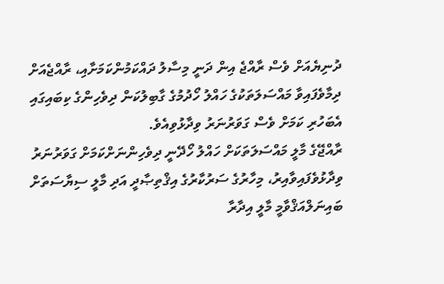ދުނިޔެއަށް ވެސް ރާއްޖެ އިން ދަނީ މިސާލު ދައްކަމުންކަމަށާއި، ރާއްޖެއަށް ދިމާވެފައިވާ މައްސަލަތަކުގެ ހައްލު ހޯދުމުގެ ގާބިލުކަން ދިވެހިންގެ ކިބައިގައި އެބަހުރި ކަމަށް ވެސް ގަވަރުނަރު ވިދާޅުވިއެވެ.
ރާއްޖޭގެ މާލީ މައްސަލަތަކަށް ހައްލު ހޯދޭނީ ދިވެހިންނަށްކަމަށް ގަވަރުނަރު ވިދާޅުވެފައިވާއިރު، މިހާރުގެ ސަރުކާރުގެ އިޤްތިޞާދީ އަދި މާލީ ސިޔާސަތަށް ބައިނަލްއަޤްވާމީ މާލީ އިދާރާ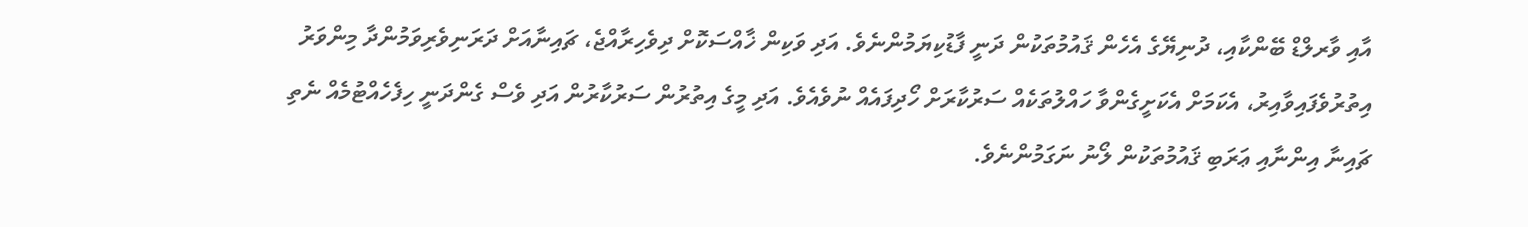އާއި ވާރލްޑް ބޭންކާއި، ދުނިޔޭގެ އެހެން ޤައުމުތަކުން ދަނީ ފާޑުކިޔަމުންނެވެ. އަދި ވަކިން ޚާއްސަކޮށް ދިވެހިރާއްޖެ، ޗައިނާއަށް ދަރަނިވެރިވަމުންދާ މިންވަރު އިތުރުވެފައިވާއިރު، އެކަމަށް އެކަށީގެންވާ ހައްލުތަކެއް ސަރުކާރަށް ހޯދިފައެއް ނުވެއެވެ. އަދި މީގެ އިތުރުން ސަރުކާރުން އަދި ވެސް ގެންދަނީ ހިފެހެއްޓުމެއް ނެތި ޗައިނާ އިންނާއި ޢަރަބި ޤައުމުތަކުން ލޯނު ނަގަމުންނެވެ.